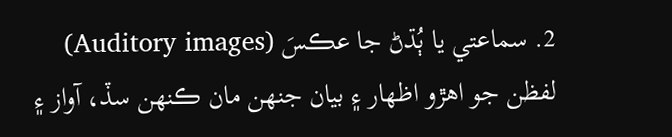2. سماعتي يا ٻُڌڻ جا عڪسَ (Auditory images)
لفظن جو اهڙو اظهار ۽ بيان جنهن مان ڪنهن سڏ، آواز ۽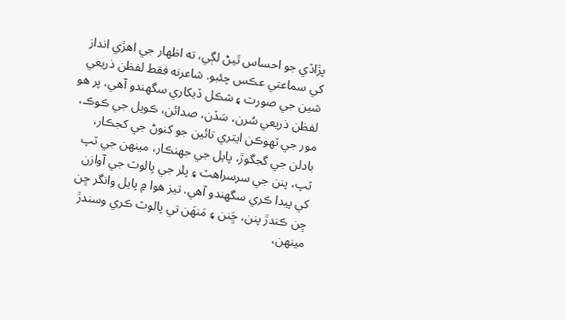پڙاڏي جو احساس ٿيڻ لڳي، ته اظهار جي اهڙي انداز کي سماعتي عڪس چئبو. شاعرنه فقط لفظن ذريعي شين جي صورت ۽ شڪل ڏيکاري سگھندو آهي، پر هو لفظن ذريعي سُرن، سَڏن، صدائن، ڪويل جي ڪوڪ، مور جي ٽهوڪن ايتري تائين جو کنوڻ جي کجڪار، بادلن جي گجگوڙ، پايل جي جھنڪار، مينهن جي ٽپ ٽپ، پنن جي سرسراهٽ ۽ پلر جي پالوٽ جي آوازن کي پيدا ڪري سگھندو آهي. تيز هوا ۾ پايل وانگر ڇن ڇن ڪندڙ پنن، ڇَنن ۽ مَنهَن تي پالوٽ ڪري وسندڙ مينهن،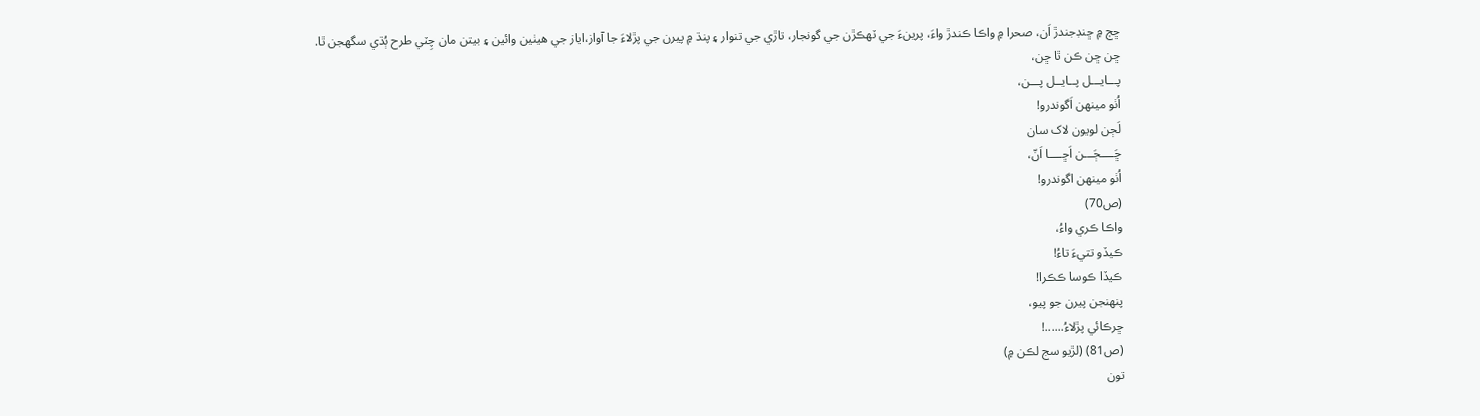ڇڄ ۾ ڇنڊجندڙ اَن، صحرا ۾ واڪا ڪندڙ واءَ، پرينءَ جي ٽهڪڙن جي گونجار، تاڙي جي تنوار ۽ پنڌ ۾ پيرن جي پڙلاءَ جا آواز،اياز جي هيٺين وائين ۽ بيتن مان چِٽي طرح ٻُڌي سگھجن ٿا.
ڇن ڇن ڪن ٿا ڇن،
پـــايـــل پــايــل پـــن،
اُٺو مينهن اَگوندرو!
لَڄن لويون لاک سان
ڇَــــڄَـــن اَڇــــا اَنّ،
اُٺو مينهن اگوندرو!
(ص70)
واڪا ڪري واءُ،
ڪيڏو تتيءَ تاءُ!
ڪيڏا ڪوسا ڪڪرا!
پنهنجن پيرن جو پيو،
ڇرڪائي پڙلاءُ......!
(ص81) (لڙيو سج لڪن ۾)
تون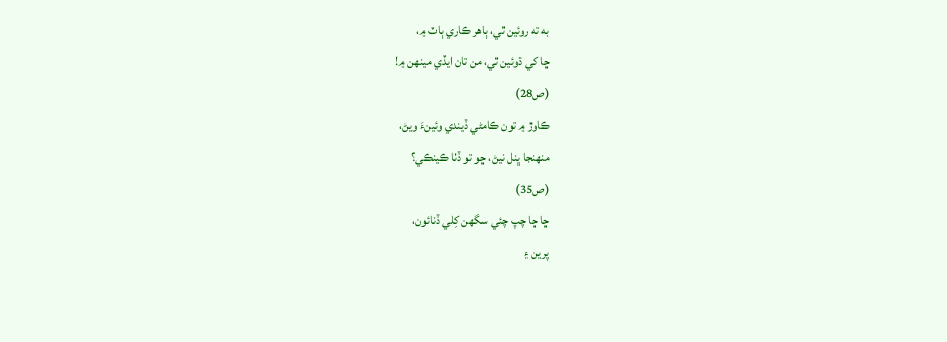به ته روئين ٿي، ٻاهر ڪاري ٻاٽ ۾،
ڇا کي ڌوئين ٿي، من تان ايڏي مينهن ۾!
(ص28)
ڪاوڙ ۾ تون ڪامڻي ڏيندي وئينءَ ويڻ،
منهنجا ڀنل نيڻ، ڇو تو ڏٺا ڪينڪي؟
(ص35)
ڇا ڇا چپ چئي سگهن کِلي ڏنائون،
پرين ۽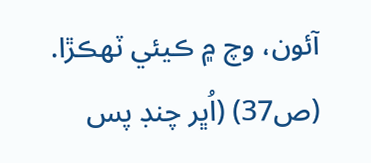آئون، وچ ۾ ڪيئي ٽهڪڙا.
(ص37) (اُڀر چنڊ پس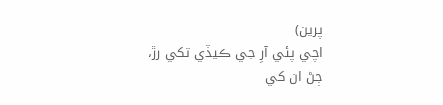پرين)
اچي پئي آرِ جي ڪيڏي تکي رڙ،
ڄڻ ان کي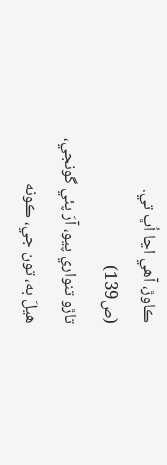ڪاوڙ، آهي اڃا اُڀ تي.
(ص139)
تاڙو تنواري پيو، آرَ پئي گونجي،
هيلَ به، تون جي، ڪونه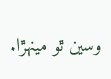وسين ٿو مينهڙا.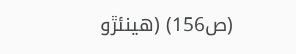(ص156) (هينئڙو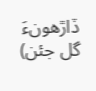ڏاڙهونءَ گل جئن)